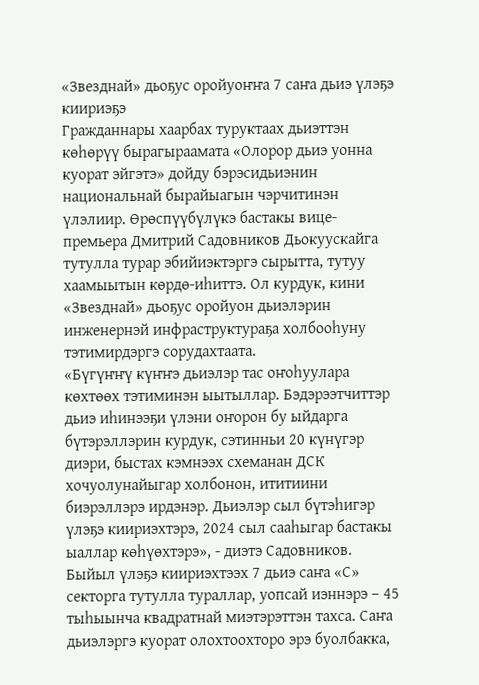«Звезднай» дьоҕус оройуоҥҥа 7 саҥа дьиэ үлэҕэ киириэҕэ
Гражданнары хаарбах туруктаах дьиэттэн көһөрүү бырагыраамата «Олорор дьиэ уонна куорат эйгэтэ» дойду бэрэсидьиэнин национальнай бырайыагын чэрчитинэн үлэлиир. Өрөспүүбүлүкэ бастакы вице-премьера Дмитрий Садовников Дьокуускайга тутулла турар эбийиэктэргэ сырытта, тутуу хаамыытын көрдө-иһиттэ. Ол курдук, кини «Звезднай» дьоҕус оройуон дьиэлэрин инженернэй инфраструктураҕа холбооһуну тэтимирдэргэ сорудахтаата.
«Бүгүҥҥү күҥҥэ дьиэлэр тас оҥоһуулара көхтөөх тэтиминэн ыытыллар. Бэдэрээтчиттэр дьиэ иһинээҕи үлэни оҥорон бу ыйдарга бүтэрэллэрин курдук, сэтинньи 20 күнүгэр диэри, быстах кэмнээх схеманан ДСК хочуолунайыгар холбонон, ититиини биэрэллэрэ ирдэнэр. Дьиэлэр сыл бүтэһигэр үлэҕэ киириэхтэрэ, 2024 сыл сааһыгар бастакы ыаллар көһүөхтэрэ», - диэтэ Садовников.
Быйыл үлэҕэ киириэхтээх 7 дьиэ саҥа «С» секторга тутулла тураллар, уопсай иэннэрэ – 45 тыһыынча квадратнай миэтэрэттэн тахса. Саҥа дьиэлэргэ куорат олохтоохторо эрэ буолбакка,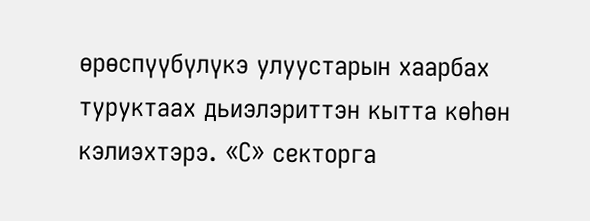өрөспүүбүлүкэ улуустарын хаарбах туруктаах дьиэлэриттэн кытта көһөн кэлиэхтэрэ. «С» секторга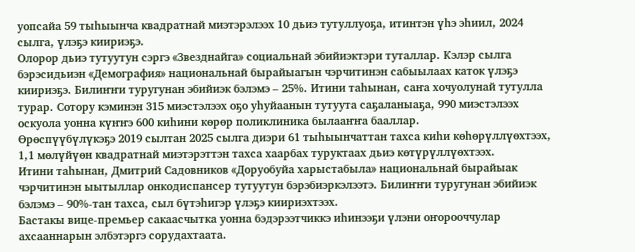уопсайа 59 тыһыынча квадратнай миэтэрэлээх 10 дьиэ тутуллуоҕа, итинтэн үһэ эһиил, 2024 сылга, үлэҕэ киириэҕэ.
Олорор дьиэ тутуутун сэргэ «Звезднайга» социальнай эбийиэктэри туталлар. Кэлэр сылга бэрэсидьиэн «Демография» национальнай бырайыагын чэрчитинэн сабыылаах каток үлэҕэ киириэҕэ. Билиҥҥи туругунан эбийиэк бэлэмэ – 25%. Итини таһынан, саҥа хочуолунай тутулла турар. Сотору кэминэн 315 миэстэлээх оҕо уһуйаанын тутуута саҕаланыаҕа, 990 миэстэлээх оскуола уонна күҥҥэ 600 киһини көрөр поликлиника былааҥҥа бааллар.
Өрөспүүбүлүкэҕэ 2019 сылтан 2025 сылга диэри 61 тыһыынчаттан тахса киһи көһөрүллүөхтээх, 1,1 мөлүйүөн квадратнай миэтэрэттэн тахса хаарбах туруктаах дьиэ көтүрүллүөхтээх.
Итини таһынан, Дмитрий Садовников «Доруобуйа харыстабыла» национальнай бырайыак чэрчитинэн ыытыллар онкодиспансер тутуутун бэрэбиэркэлээтэ. Билиҥҥи туругунан эбийиэк бэлэмэ – 90%-тан тахса, сыл бүтэһигэр үлэҕэ киириэхтээх.
Бастакы вице-премьер сакаасчытка уонна бэдэрээтчиккэ иһинээҕи үлэни оҥорооччулар ахсааннарын элбэтэргэ сорудахтаата.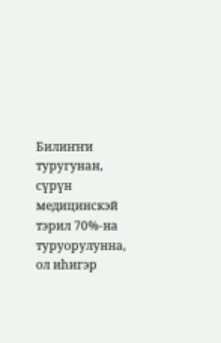Билиҥҥи туругунан, сүрүн медицинскэй тэрил 70%-на туруорулунна, ол иһигэр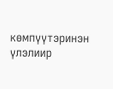көмпүүтэринэн үлэлиир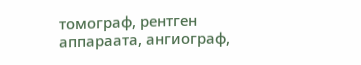томограф, рентген аппараата, ангиограф,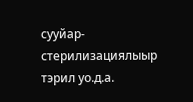сууйар-стерилизациялыыр тэрил уо.д.а.